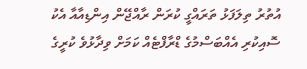އުތުރު ތިލަފަޅު ތަރައްގީ ކުރަން ރާއްޖޭން އިންޑިއާއާ އެކު ސޮއިކުރި އެއްބަސްމުގެ ޑްރާފްޓެއް ކަމަށް ވިދާޅުވެ ކުރީގެ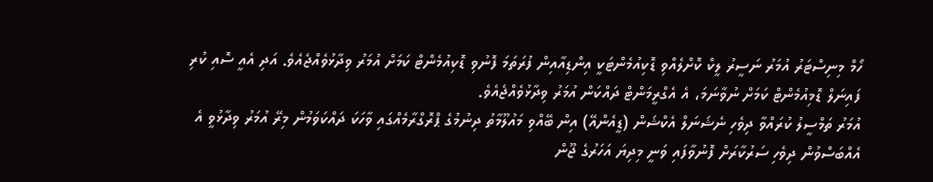ހޯމް މިނިސްޓަރު އުމަރު ނަސީރު ލީކް ކޮށްލެއްވި ޑޮކިއުމެންޓަކީ އިންޑިއާއިން ފުރަތަމަ ފޮނުވި ޑޮކިއުމެންޓް ކަމަށް އުމަރު ވިދާޅުވެއްޖެއެވެ. އަދި އެއީ ސޮއި ކުރި ފައިނަލް ޑޮމިއުމެންޓް ކަމަށް ނުވާނަމަ، އެ އެގްރީމަންޓް ދައްކަން އުމަރު ވިދާޅުވެއްޖެއެވެ.
އުމަރު ތަމްސީލު ކުރައްވާ ދިވެހި ނެޝަނަލް އެކްޝަން (ޑީއެންއޭ) އިން ބޭއްވި މައުލޫމާތު ދިނުމުގެ ޕްރޮގްރާމެއްގައި ވާހަކަ ދައްކަވަމުން މިރޭ އުމަރު ވިދާޅުވީ އެ އެއްބަސްވުން ދިވެހި ސަރުކާރަށް ފޮނުވާފައި ވަނީ މިދިޔަ އަހަރުގެ ޖޫން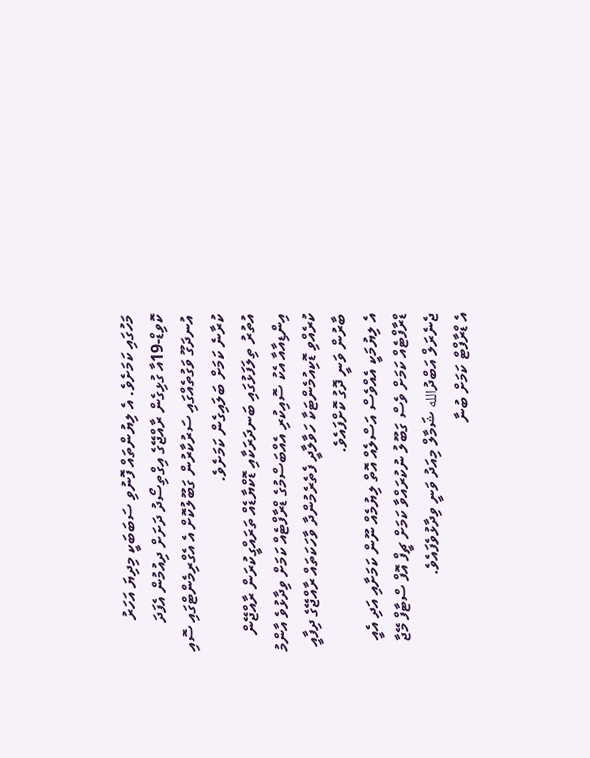މަހުގައި ކަމަށެވެ. އެ ލިޔުންތައް ފޮނުވި ސަބަބަކީ މިދިޔަ އަހަރު ކޮވިޑް-19އާ ގުޅިގެން ރާއްޖޭގެ އިގްތިސޯދު ދަށަށް ދިއުމުން އެފަދަ އުނދަގޫ ވަގުތެއްގައި ސަރުކާރުން ގަބޫލުކޮށް އެ އެގްރިމެންޓްގައި ސޮއި ކުރާނެ ކަމަށް ބަލައިގެން ކަމަށެވެ.
އުތުރު ތިލަފަޅުގައި ބަނދަރަކާއި ޑޮކްޔާޑެއް ތަރައްގީކުރަން ރާއްޖޭން އިންޑިއާއާ އެކު ސޮއިކުރި އެއްބަސްމުގެ ޑްރާފްޓެއް ކަމަށް ވިދާޅުވެ އާންމު ކުރެއްވި ޑޮކިއުމެންޓަކާ ހަވާލާދީ ފެތެރެމުންދާ ވާހަކަތައް ރާއްޖޭގެ ދިފާއީ ބާރުން ވަނީ ދޮގު ކޮށްފައެވެ.
އެ ލިޔުމަކީ އެއްވެސް އަސްލެއް އޮތް ލިޔުމެއް ނޫން ކަމަށާއި އަދި އެއީ ޑްރާފްޓެއް ކަމަށް ވެސް ގަބޫލު ނުކުރައްވާ ކަމަށް ޗީފް އޮފް ސްޓާފް މޭޖާ ޖެނެރަލް އަބްދުالله ޝަމާލް މިއަދު ވަނީ ވިދާޅުވެފައެވެ.
އެ ޑްރާފްޓް ކަމަށް ބުނާ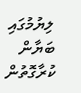ލިޔުމުގައި ބަޔާން ކުރާގޮތުން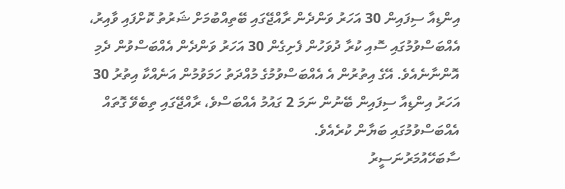އިންޑިއާ ސިފައިން 30 އަހަރު ވަންދެން ރާއްޖޭގައި ބޭތިއްބުމަށް ޝަރުތު ކޮށްފައި ވާއިރު، އެއްބަސްވުމުގައި ސޮއި ކުރާ ދުވަހުން ފެށިގެން 30 އަހަރު ވަންދެން އެއްބަސްވުން ދެމި އޮންނާނެއެވެ. އޭގެ އިތުރުން އެ އެއްބަސްވުމުގެ މުއްދަތު ހަމަވުމުން އަނެއްކާ އިތުރު 30 އަހަރު އިންޑިއާ ސިފައިން ބޭނުން ނަމަ 2 ގައުމު އެއްބަސްވެ، ރާއްޖޭގައި ތިބެވޭ ގޮތައް އެއްބަސްވުމުގައި ބަޔާން ކުރެއެވެ.
ސާބަހޭއުމަރުނަސީރު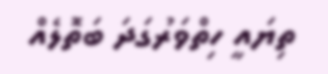ތިޔައީ ހިތްވަރުގަދަ ބަތޮލެއް